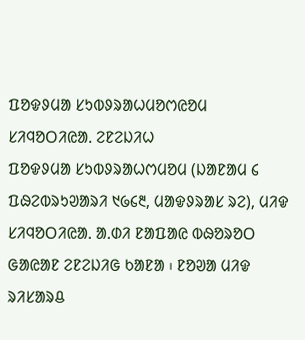ᱯᱚᱫᱽᱢᱟ ᱥᱩᱵᱽᱨᱟᱦᱢᱚᱬᱭᱚᱢ
ᱥᱤᱧᱚᱛᱤᱭᱟᱹ ᱮᱱᱮᱡᱤᱦ
ᱯᱚᱫᱽᱢᱟ ᱥᱩᱵᱽᱨᱟᱦᱬᱢᱚᱢ (ᱡᱟᱱᱟᱢ ᱔ ᱯᱷᱮᱵᱨᱩᱣᱟᱨᱤ ᱑᱙᱔᱓, ᱢᱟᱫᱽᱨᱟᱥ ᱨᱮ), ᱢᱤᱫ ᱥᱤᱧᱚᱛᱤᱭᱟᱹ ᱟᱹᱰᱤ ᱱᱟᱯᱟᱭ ᱵᱷᱚᱨᱚᱛ ᱜᱟᱭᱟᱱ ᱮᱱᱮᱡᱤᱜ ᱠᱟᱱᱟ ᱾ ᱱᱚᱣᱟ ᱢᱤᱫ ᱨᱤᱥᱟᱨᱪ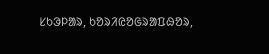ᱥᱠᱳᱞᱟᱨ, ᱠᱚᱨᱤᱭᱚᱜᱨᱟᱯᱷᱚᱨ,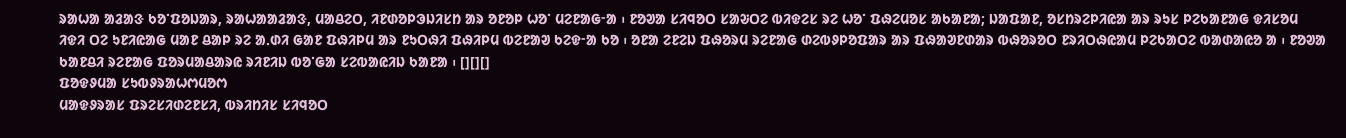ᱨᱟᱦᱟ ᱟᱲᱟᱝ ᱠᱚᱸᱯᱚᱡᱟᱨ, ᱨᱟᱦᱟᱟᱲᱟᱝ, ᱢᱟᱪᱮᱛ, ᱤᱱᱰᱚᱞᱳᱡᱤᱥᱴ ᱟᱨ ᱚᱱᱚᱞ ᱦᱚᱸ ᱢᱮᱱᱟᱜᱼᱟ ᱾ ᱱᱚᱣᱟ ᱥᱤᱧᱚᱛ ᱥᱟᱶᱛᱮ ᱵᱤᱫᱮᱥ ᱨᱮ ᱦᱚᱸ ᱯᱷᱮᱢᱚᱥ ᱟᱠᱟᱱᱟ; ᱡᱟᱯᱟᱱ, ᱚᱥᱴᱨᱮᱞᱤᱭᱟ ᱟᱨ ᱨᱩᱥ ᱞᱮᱠᱟᱱᱟᱜ ᱫᱤᱥᱚᱢ ᱤᱫᱤ ᱛᱮ ᱩᱱᱤᱭᱟᱜ ᱢᱟᱱ ᱪᱟᱞ ᱨᱮ ᱟᱹᱰᱤ ᱜᱟᱱ ᱯᱷᱤᱞᱢ ᱟᱨ ᱱᱩᱛᱷᱤ ᱯᱷᱤᱞᱢ ᱵᱮᱱᱟᱣ ᱠᱮᱫᱼᱟ ᱠᱚ ᱾ ᱚᱱᱟ ᱮᱱᱮᱡ ᱯᱷᱚᱨᱢ ᱨᱮᱱᱟᱜ ᱰᱮᱵᱽᱞᱚᱯᱟᱨ ᱟᱨ ᱯᱷᱟᱣᱱᱰᱟᱨ ᱵᱷᱚᱨᱚᱛ ᱱᱨᱤᱛᱷᱭᱟᱢ ᱞᱮᱠᱟᱛᱮ ᱵᱟᱰᱟᱭᱚ ᱟ ᱾ ᱱᱚᱣᱟ ᱠᱟᱱᱪᱤ ᱨᱮᱱᱟᱜ ᱯᱚᱨᱢᱟᱪᱟᱨᱭ ᱨᱤᱱᱤᱡ ᱵᱚᱸᱜᱟ ᱥᱮᱵᱟᱭᱤᱡ ᱠᱟᱱᱟ ᱾ [][][]
ᱯᱚᱫᱽᱢᱟ ᱥᱩᱵᱽᱨᱟᱦᱬᱢᱚᱬ
ᱢᱟᱫᱽᱨᱟᱥ ᱯᱨᱮᱥᱤᱰᱮᱱᱥᱤ, ᱵᱨᱤᱴᱤᱥ ᱥᱤᱧᱚᱛ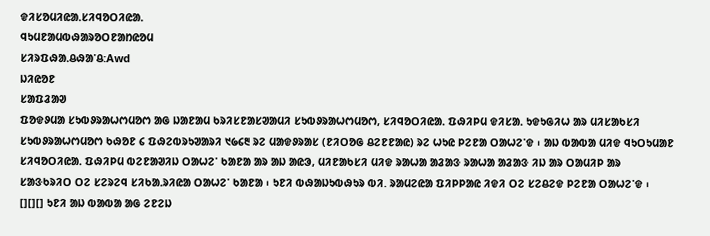ᱫᱤᱥᱚᱢᱤᱭᱟᱹᱥᱤᱧᱚᱛᱤᱭᱟᱹ
ᱧᱩᱢᱱᱟᱢᱵᱷᱟᱨᱚᱛᱱᱟᱴᱭᱚᱢ
ᱥᱤᱨᱯᱷᱟᱹᱪᱷᱟᱸᱪ:Awd
ᱡᱤᱭᱚᱱ
ᱥᱟᱯᱲᱟᱣ
ᱯᱚᱫᱽᱢᱟ ᱥᱩᱵᱽᱨᱟᱦᱬᱢᱚᱬ ᱟᱜ ᱡᱟᱱᱟᱢ ᱠᱨᱤᱥᱱᱟᱥᱣᱟᱢᱤ ᱥᱩᱵᱽᱨᱟᱦᱬᱢᱚᱬ, ᱥᱤᱧᱚᱛᱤᱭᱟᱹ ᱯᱷᱤᱞᱢ ᱫᱤᱥᱟᱹ ᱩᱫᱩᱜᱤᱦ ᱟᱨ ᱢᱤᱥᱟᱠᱥᱤ ᱥᱩᱵᱽᱨᱟᱦᱬᱢᱚᱬ ᱠᱷᱚᱱ ᱔ ᱯᱷᱮᱵᱨᱩᱣᱟᱨᱤ ᱑᱙᱔᱓ ᱨᱮ ᱢᱟᱫᱽᱨᱟᱥ (ᱱᱤᱛᱚᱜ ᱪᱮᱱᱱᱟᱭ) ᱨᱮ ᱦᱩᱭ ᱞᱮᱱᱟ ᱛᱟᱦᱮᱸᱫ ᱾ ᱟᱡ ᱵᱟᱵᱟ ᱢᱤᱫ ᱧᱩᱛᱩᱢᱟᱱ ᱥᱤᱧᱚᱛᱤᱭᱟᱹ ᱯᱷᱤᱞᱢ ᱵᱮᱱᱟᱣᱤᱡ ᱛᱟᱦᱮᱸ ᱠᱟᱱᱟ ᱟᱨ ᱟᱡ ᱟᱭᱳ, ᱢᱤᱱᱟᱠᱥᱤ ᱢᱤᱫ ᱨᱟᱦᱟ ᱟᱲᱟᱝ ᱨᱟᱦᱟ ᱟᱲᱟᱝ ᱤᱡ ᱟᱨ ᱛᱟᱢᱤᱞ ᱟᱨ ᱥᱟᱝᱠᱨᱤᱛ ᱛᱮ ᱥᱮᱨᱮᱧ ᱥᱤᱠᱟᱹᱨᱤᱭᱟ ᱛᱟᱦᱮᱸ ᱠᱟᱱᱟ ᱾ ᱩᱱᱤ ᱵᱷᱟᱡᱩᱵᱷᱩᱨ ᱵᱤ. ᱨᱟᱢᱮᱭᱟ ᱯᱤᱞᱞᱟᱭ ᱤᱫᱤ ᱛᱮ ᱥᱮᱪᱮᱫ ᱞᱮᱱᱟ ᱛᱟᱦᱮᱸᱫ ᱾ [][][] ᱩᱱᱤ ᱟᱡ ᱵᱟᱵᱟ ᱟᱜ ᱮᱱᱮᱡ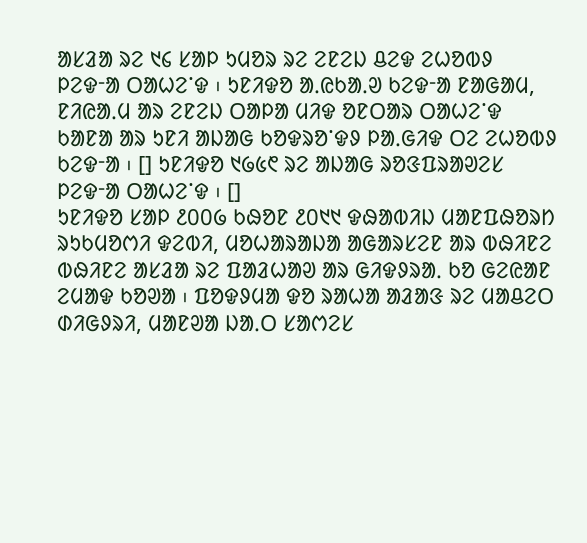ᱟᱥᱲᱟ ᱨᱮ ᱑᱔ ᱥᱟᱞ ᱩᱢᱚᱨ ᱨᱮ ᱮᱱᱮᱡ ᱪᱮᱫ ᱮᱦᱚᱵᱽ ᱞᱮᱫᱼᱟ ᱛᱟᱦᱮᱸᱫ ᱾ ᱩᱱᱤᱫᱚ ᱟᱹᱭᱠᱟᱹᱣ ᱠᱮᱫᱼᱟ ᱱᱟᱜᱟᱢ, ᱱᱤᱭᱟᱹᱢ ᱟᱨ ᱮᱱᱮᱡ ᱛᱟᱞᱟ ᱢᱤᱫ ᱚᱱᱛᱟᱨ ᱛᱟᱦᱮᱸᱫ ᱠᱟᱱᱟ ᱟᱨ ᱩᱱᱤ ᱟᱡᱟᱜ ᱠᱚᱫᱨᱚᱸᱫᱽ ᱞᱟᱹᱜᱤᱫ ᱛᱮ ᱮᱦᱚᱵᱽ ᱠᱮᱫᱼᱟ ᱾ [] ᱩᱱᱤᱫᱚ ᱑᱙᱕᱖ ᱨᱮ ᱟᱡᱟᱜ ᱨᱚᱝᱯᱨᱟᱣᱮᱥ ᱞᱮᱫᱼᱟ ᱛᱟᱦᱮᱸᱫ ᱾ []
ᱩᱱᱤᱫᱚ ᱥᱟᱞ ᱒᱐᱐᱙ ᱠᱷᱚᱱ ᱒᱐᱑᱑ ᱫᱷᱟᱵᱤᱡ ᱢᱟᱱᱯᱷᱚᱨᱴ ᱨᱩᱠᱢᱚᱬᱤ ᱫᱮᱵᱤ, ᱢᱚᱦᱟᱨᱟᱡᱟ ᱟᱜᱟᱨᱥᱮᱱ ᱟᱨ ᱵᱷᱤᱱᱮ ᱵᱷᱤᱱᱮ ᱟᱥᱲᱟ ᱨᱮ ᱯᱟᱲᱦᱟᱣ ᱟᱨ ᱜᱤᱫᱽᱨᱟᱹ ᱠᱚ ᱜᱮᱭᱟᱱ ᱮᱢᱟᱫ ᱠᱚᱣᱟ ᱾ ᱯᱚᱫᱽᱢᱟ ᱫᱚ ᱨᱟᱦᱟ ᱟᱲᱟᱝ ᱨᱮ ᱢᱟᱪᱮᱛ ᱰᱤᱜᱽᱨᱤ, ᱢᱟᱱᱣᱟ ᱡᱟᱹᱛ ᱥᱟᱬᱮᱥ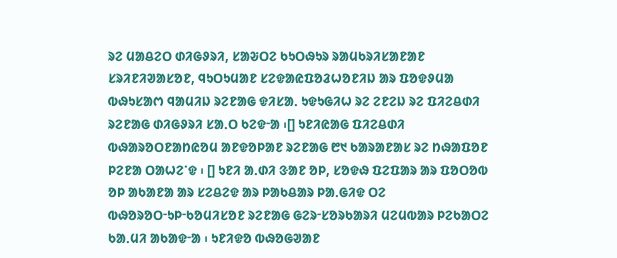ᱨᱮ ᱢᱟᱪᱮᱛ ᱰᱤᱜᱽᱨᱤ, ᱥᱟᱶᱛᱮ ᱠᱩᱛᱷᱩᱨ ᱨᱟᱢᱠᱨᱤᱥᱟᱱᱟᱱ ᱥᱨᱤᱱᱤᱣᱟᱥᱚᱱ, ᱧᱩᱛᱩᱢᱟᱱ ᱥᱮᱫᱟᱭᱯᱚᱲᱦᱚᱱᱤᱡ ᱟᱨ ᱯᱚᱫᱽᱢᱟ ᱵᱷᱩᱥᱟᱬ ᱧᱟᱢᱤᱡ ᱨᱮᱱᱟᱜ ᱫᱤᱥᱟᱹ ᱩᱫᱩᱜᱤᱦ ᱨᱮ ᱮᱱᱮᱡ ᱨᱮ ᱯᱤᱮᱪᱰᱤ ᱨᱮᱱᱟᱜ ᱰᱤᱜᱽᱨᱤ ᱥᱟᱹᱛ ᱠᱮᱫᱼᱟ ᱾[] ᱩᱱᱤᱭᱟᱜ ᱯᱤᱮᱪᱰᱤ ᱵᱷᱟᱨᱚᱛᱱᱟᱴᱭᱚᱢ ᱟᱱᱫᱚᱞᱟᱱ ᱨᱮᱱᱟᱜ ᱘᱑ ᱠᱟᱨᱟᱱᱟᱥ ᱨᱮ ᱴᱷᱟᱯᱚᱱ ᱞᱮᱱᱟ ᱛᱟᱦᱮᱸᱫ ᱾ [] ᱩᱱᱤ ᱟᱹᱰᱤ ᱝᱟᱱ ᱚᱞ, ᱥᱚᱫᱷ ᱯᱮᱯᱟᱨ ᱟᱨ ᱯᱚᱛᱚᱵ ᱚᱞ ᱟᱠᱟᱱᱟ ᱟᱨ ᱥᱮᱪᱮᱫ ᱟᱨ ᱞᱟᱠᱪᱟᱨ ᱞᱟᱹᱜᱤᱫ ᱛᱮ ᱵᱷᱚᱨᱚᱛᱼᱩᱞᱼᱠᱚᱢᱤᱥᱚᱱ ᱨᱮᱱᱟᱜ ᱜᱮᱨᱼᱥᱚᱨᱠᱟᱨᱤ ᱢᱮᱢᱵᱟᱨ ᱞᱮᱠᱟᱛᱮ ᱠᱟᱹᱢᱤ ᱟᱠᱟᱫᱼᱟ ᱾ ᱩᱱᱤᱫᱚ ᱵᱷᱚᱜᱣᱟᱱ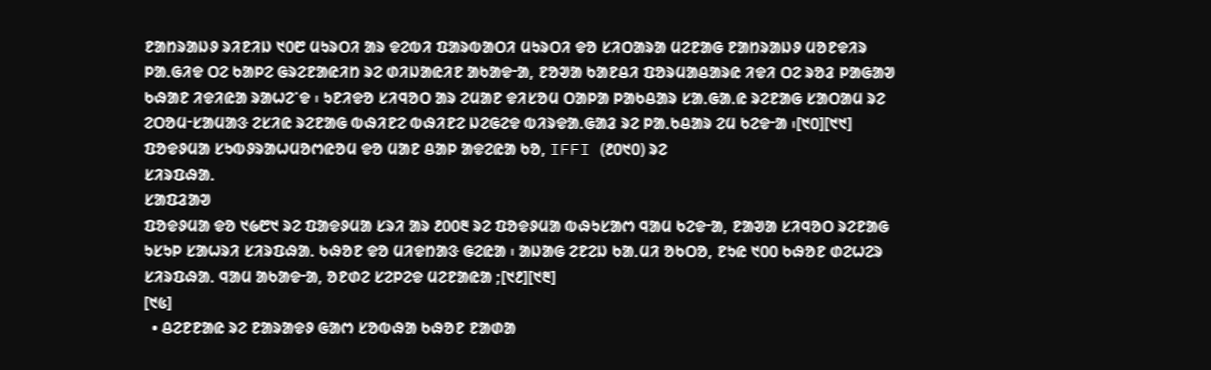ᱱᱟᱴᱨᱟᱡᱽ ᱨᱤᱱᱤᱡ ᱑᱐᱘ ᱢᱩᱨᱛᱤ ᱟᱨ ᱫᱮᱵᱤ ᱯᱟᱨᱵᱟᱛᱤ ᱢᱩᱨᱛᱤ ᱫᱚ ᱥᱤᱛᱟᱨᱟ ᱢᱮᱱᱟᱜ ᱱᱟᱴᱨᱟᱡᱽ ᱢᱚᱱᱫᱤᱨ ᱞᱟᱹᱜᱤᱫ ᱛᱮ ᱠᱟᱞᱮ ᱜᱨᱮᱱᱟᱭᱤᱴ ᱨᱮ ᱰᱤᱡᱟᱭᱤᱱ ᱟᱠᱟᱫᱼᱟ, ᱱᱚᱣᱟ ᱠᱟᱱᱪᱤ ᱯᱚᱨᱢᱟᱪᱟᱨᱭ ᱤᱫᱤ ᱛᱮ ᱨᱚᱲ ᱞᱟᱜᱟᱣ ᱠᱷᱟᱱ ᱤᱫᱤᱭᱟ ᱨᱟᱦᱮᱸᱫ ᱾ ᱩᱱᱤᱫᱚ ᱥᱤᱧᱚᱛ ᱟᱨ ᱮᱢᱟᱱ ᱫᱤᱥᱚᱢ ᱛᱟᱞᱟ ᱞᱟᱠᱪᱟᱨ ᱥᱟᱹᱜᱟᱹᱭ ᱨᱮᱱᱟᱜ ᱥᱟᱛᱟᱢ ᱨᱮ ᱮᱛᱚᱢᱼᱥᱟᱢᱟᱝ ᱮᱥᱤᱭ ᱨᱮᱱᱟᱜ ᱵᱷᱤᱱᱮ ᱵᱷᱤᱱᱮ ᱡᱮᱜᱮᱫ ᱵᱤᱨᱫᱟᱹᱜᱟᱲ ᱨᱮ ᱞᱟᱹᱠᱪᱟᱨ ᱮᱢ ᱠᱮᱫᱼᱟ ᱾[᱑᱐][᱑᱑]
ᱯᱚᱫᱽᱢᱟ ᱥᱩᱵᱽᱨᱟᱦᱢᱚᱬᱭᱚᱢ ᱫᱚ ᱢᱟᱱ ᱪᱟᱞ ᱟᱫᱮᱭᱟ ᱠᱚ, IFFI (᱒᱐᱑᱐) ᱨᱮ
ᱥᱤᱨᱯᱷᱟᱹ
ᱥᱟᱯᱲᱟᱣ
ᱯᱚᱫᱽᱢᱟ ᱫᱚ ᱑᱙᱘᱑ ᱨᱮ ᱯᱟᱫᱽᱢᱟ ᱥᱨᱤ ᱟᱨ ᱒᱐᱐᱓ ᱨᱮ ᱯᱚᱫᱽᱢᱟ ᱵᱷᱩᱥᱟᱬ ᱧᱟᱢ ᱠᱮᱫᱼᱟ, ᱱᱟᱣᱟ ᱥᱤᱧᱚᱛ ᱨᱮᱱᱟᱜ ᱩᱥᱩᱞ ᱥᱟᱦᱨᱤ ᱥᱤᱨᱯᱷᱟᱹ ᱠᱷᱚᱱ ᱫᱚ ᱢᱤᱫᱴᱟᱝ ᱜᱮᱭᱟ ᱾ ᱟᱡᱟᱜ ᱮᱱᱮᱡ ᱠᱟᱹᱢᱤ ᱚᱠᱛᱚ, ᱱᱩᱭ ᱑᱐᱐ ᱠᱷᱚᱱ ᱰᱮᱦᱮᱨ ᱥᱤᱨᱯᱷᱟᱹ ᱧᱟᱢ ᱟᱠᱟᱫᱼᱟ, ᱚᱱᱰᱮ ᱥᱮᱞᱮᱫ ᱢᱮᱱᱟᱭᱟ ;[᱑᱒][᱑᱓]
[᱑᱕]
  • ᱪᱮᱱᱱᱟᱭ ᱨᱮ ᱱᱟᱨᱟᱫᱽ ᱜᱟᱬ ᱥᱚᱵᱷᱟ ᱠᱷᱚᱱ ᱱᱟᱰᱟ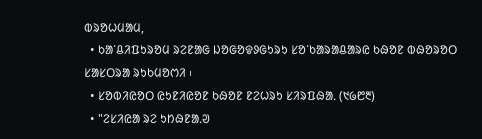ᱵᱨᱚᱦᱢᱟᱢ,
  • ᱠᱟᱸᱪᱤᱯᱩᱨᱚᱢ ᱨᱮᱱᱟᱜ ᱡᱚᱜᱚᱫᱽᱜᱩᱨᱩ ᱥᱚᱸᱠᱟᱨᱟᱪᱟᱨᱭ ᱠᱷᱚᱱ ᱵᱷᱚᱨᱚᱛ ᱥᱟᱥᱛᱨᱟ ᱨᱩᱠᱢᱚᱬᱤ ᱾
  • ᱥᱚᱵᱤᱭᱚᱛ ᱭᱩᱱᱤᱭᱚᱱ ᱠᱷᱚᱱ ᱱᱮᱦᱨᱩ ᱥᱤᱨᱯᱷᱟᱹ (᱑᱙᱘᱓)
  • "ᱮᱥᱤᱭᱟ ᱨᱮ ᱩᱴᱷᱱᱟᱹᱣ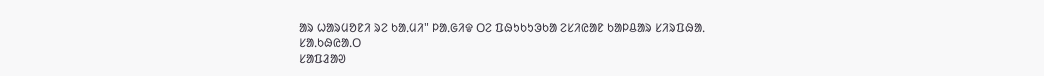ᱟᱨ ᱦᱟᱨᱢᱚᱱᱤ ᱨᱮ ᱠᱟᱹᱢᱤ" ᱞᱟᱹᱜᱤᱫ ᱛᱮ ᱯᱷᱩᱠᱩᱳᱠᱟ ᱮᱥᱤᱭᱟᱱ ᱠᱟᱞᱪᱟᱨ ᱥᱤᱨᱯᱷᱟᱹ
ᱥᱟᱹᱠᱷᱭᱟᱹᱛ
ᱥᱟᱯᱲᱟᱣ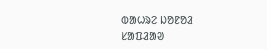ᱵᱟᱦᱨᱮ ᱡᱚᱱᱚᱲ
ᱥᱟᱯᱲᱟᱣ